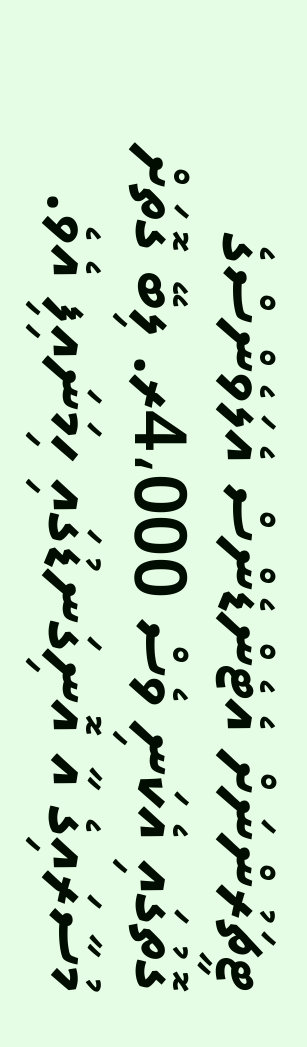ޓީޗަރުންނަށް އެޓެންޑެންސް އެލަވެންސްގެ ގޮތުގައި އެކަނި ވެސް 4،000ރ. ލިބޭ ގޮތަށް މުސާރައިގެ އާ އޮނިގަނޑުގައި ހިމަނައިފި އެވެ.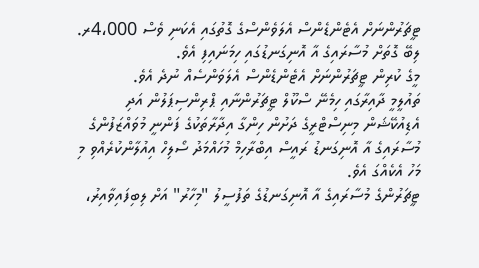ޓީޗަރުންނަށް އެޓެންޑެންސް އެލަވެންސްގެ ގޮތުގައި އެކަނި ވެސް 4،000ރ. ލިބޭ ގޮތަށް މުސާރައިގެ އާ އޮނިގަނޑުގައި ހިމަނައިފި އެވެ.
މީގެ ކުރިން ޓީޗަރުންނަށް އެޓެންޑެންސް އެލަވަންސެއް ނުދެ އެވެ.
ތައުލީމީ ދާއިރާގައި ހިމެނޭ ސްކޫލް ޓީޗަރުންނާއި ޕްރިންސިޕަލުން އަދި އެޑިއުކޭޝަން މިނިސްޓްރީގެ ދަށުން ހިންގާ އިދާރާތަކުގެ ފަންނީ މުވައްޒަފުންގެ މުސާރައިގެ އާ އޮނިގަނޑު ރައީސް އިބްރާހިމް މުހައްމަދު ސޯލިހް އިއުލާންކުރެއްވި މި މަހު އެކެއްގަ އެވެ.
ޓީޗަރުންގެ މުސާރައިގެ އާ އޮނިގަނޑުގެ ތަފުސީލު "މިހާރު" އަށް ލިބިފައިވާއިރު،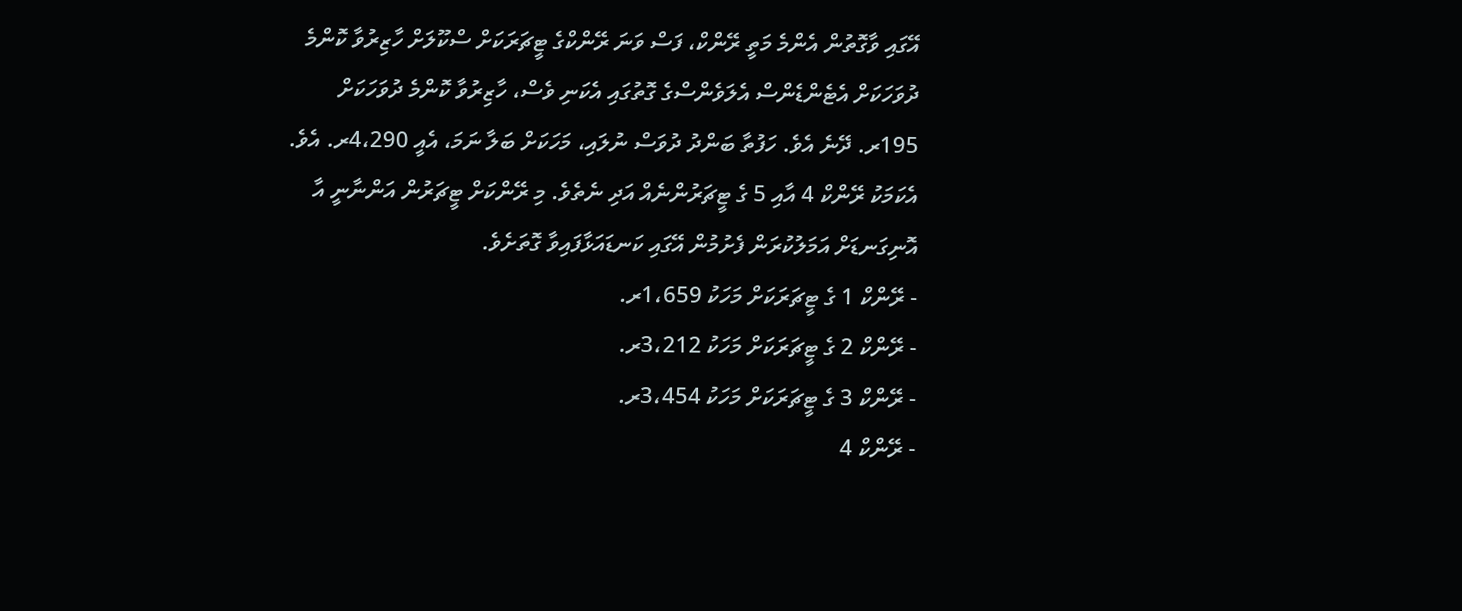އޭގައި ވާގޮތުން އެންމެ މަތީ ރޭންކް، ފަސް ވަނަ ރޭންކްގެ ޓީޗަރަކަށް ސްކޫލަށް ހާޒިރުވާ ކޮންމެ ދުވަހަކަށް އެޓެންޑެންސް އެލަވެންސްގެ ގޮތުގައި އެކަނި ވެސް، ހާޒިރުވާ ކޮންމެ ދުވަހަކަށް 195ރ. ދޭނެ އެވެ. ހަފުތާ ބަންދު ދުވަސް ނުލައި، މަހަކަށް ބަލާ ނަމަ، އެއީ 4،290ރ. އެވެ. އެކަމަކު ރޭންކް 4 އާއި 5 ގެ ޓީޗަރުންނެއް އަދި ނެތެވެ. މި ރޭންކަށް ޓީޗަރުން އަންނާނީ އާ އޮނިގަނޑަށް އަމަލުކުރަން ފެށުމުން އޭގައި ކަނޑައަޅާފައިވާ ގޮތަށެވެ.
- ރޭންކް 1 ގެ ޓީޗަރަކަށް މަހަކު 1،659ރ.
- ރޭންކް 2 ގެ ޓީޗަރަކަށް މަހަކު 3،212ރ.
- ރޭންކް 3 ގެ ޓީޗަރަކަށް މަހަކު 3،454ރ.
- ރޭންކް 4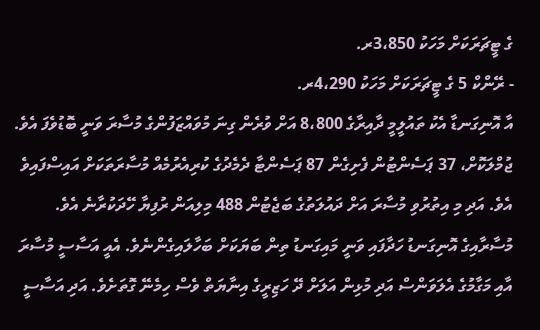ގެ ޓީޗަރަކަށް މަހަކު 3،850ރ.
- ރޭންކް 5 ގެ ޓީޗަރަކަށް މަހަކު 4،290ރ.
އާ އޮނިގަނޑާ އެކު ތައުލީމީ ދާއިރާގެ 8،800 އަށް ވުރެން ގިނަ މުވައްޒަފުންގެ މުސާރަ ވަނީ ބޮޑުވެފަ އެވެ. ޖުމްލަކޮށް، 37 ޕަސެންޓުން ފެށިގެން 87 ޕަސެންޓާ ދެމެދުގެ ކުރިއެރުމެއް މުސާރަތަކަށް އައިސްފައިވެ އެވެ. އަދި މި އިތުރުވި މުސާރަ އަށް ދައުލަތުގެ ބަޖެޓުން 488 މިލިއަން ރުފިޔާ ހޭދަކުރާނެ އެވެ.
މުސާރާއިގެ އޮނިގަނޑު ހަދާފައި ވަނީ މައިގަނޑު ތިން ބަޔަކަށް ބަހާލައިގެންނެވެ. އެއީ އަސާސީ މުސާރަ އާއި މަގާމުގެ އެލަވަންސް އަދި މުޅިން އަލަށް ދޭ ހަޒިރީގެ އިނާޔަތް ވެސް ހިމެނޭ ގޮތަށެވެ. އަދި އަސާސީ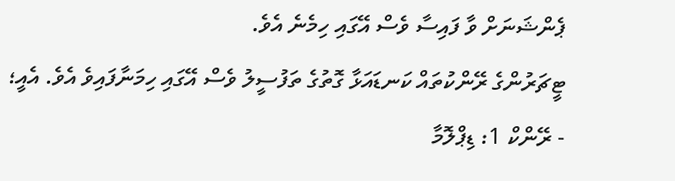ޕެންޝަނަށް ވާ ފައިސާ ވެސް އޭގައި ހިމެނެ އެވެ.
ޓީޗަރުންގެ ރޭންކުތައް ކަނޑައަޅާ ގޮތުގެ ތަފުސީލު ވެސް އޭގައި ހިމަނާފައިވެ އެވެ. އެއީ؛
- ރޭންކް 1: ޑިޕްލޮމާ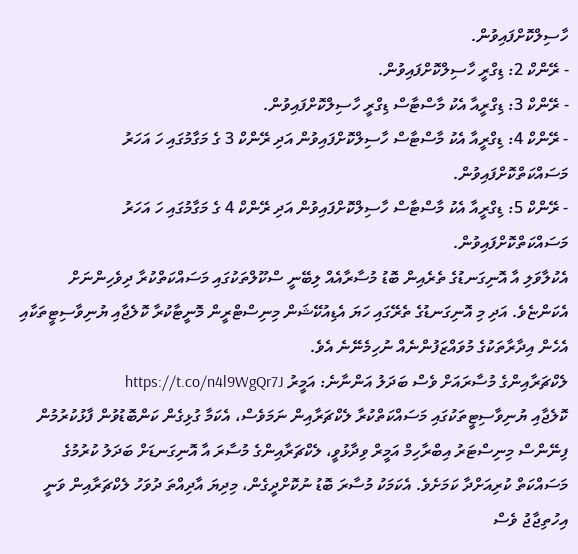ހާސިލްކޮށްފައިވުން.
- ރޭންކް 2: ޑިގްރީ ހާސިލްކޮށްފައިވުން.
- ރޭންކް 3: ޑިގްރީއާ އެކު މާސްޓާސް ޑިގްރީ ހާސިލްކޮށްފައިވުން.
- ރޭންކް 4: ޑިގްރީއާ އެކު މާސްޓާސް ހާސިލްކޮށްފައިވުން އަދި ރޭންކް 3 ގެ މަގާމުގައި ހަ އަހަރު މަސައްކަތްކޮށްފައިވުން.
- ރޭންކް 5: ޑިގްރީއާ އެކު މާސްޓާސް ހާސިލްކޮށްފައިވުން އަދި ރޭންކް 4 ގެ މަގާމުގައި ހަ އަހަރު މަސައްކަތްކޮށްފައިވުން.
އެކުލާވަލި އާ އޮނިގަނޑުގެ ތެރެއިން ބޮޑު މުސާރާއެއް ލިބޭނީ ސްކޫލްތަކުގައި މަސައްކަތްކުރާ ދިވެހިންނަށް އެކަންޏެވެ. އަދި މި އޮނިގަނޑުގެ ތެރޭގައި ހަޔަ އެޑިއުކޭޝަން މިނިސްޓްރީން މޮނީޓާކުރާ ކޮލެޖާއި ޔުނިވާސިޓީތަކާއި އެހެން އިދާރާތަކުގެ މުވައްޒަފުންނެއް ނުހިމެނޭނެ އެވެ.
ލެކްޗަރާއިންގެ މުސާރައަށް ވެސް ބަދަލު އަންނާނެ: އަމީރު https://t.co/n4l9WgQr7J
ކޮލެޖާއި ޔުނިވާސިޓީތަކުގައި މަސައްކަތްކުރާ ލެކްޗަރާއިން ނަމަވެސް، އެކަމާ ގުޅިގެން ކަންބޮޑުވުން ފާޅުކުރުމުން ފިނޭންސް މިނިސްޓަރު އިބްރާހިމް އަމީރް ވިދާޅުވީ، ލެކްޗަރާއިންގެ މުސާރަ އާ އޮނިގަނޑަށް ބަދަލު ކުރުމުގެ މަސައްކަތް ކުރިއަށްދާ ކަމަށެވެ. އެކަމަކު މުސާރަ ބޮޑު ނުކޮށްދީގެން، މިދިޔަ އާދިއްތަ ދުވަހު ލެކްޗަރާއިން ވަނީ އިހުތިޖާޖު ވެސް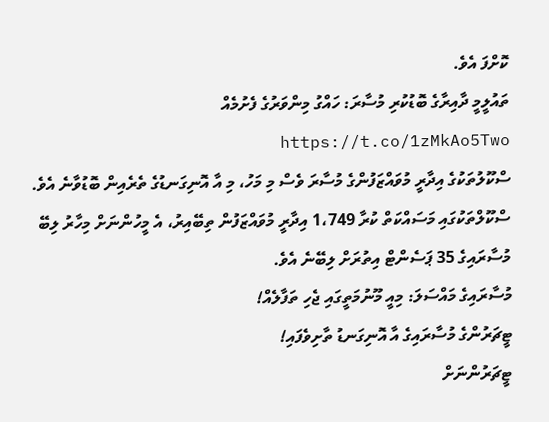ކޮށްފަ އެވެ.
ތައުލީމީ ދާއިރާގެ ބޮޑުކުރި މުސާރަ: ހައްގު މިންވަރުގެ ފެށުމެއް https://t.co/1zMkAo5Two
ސްކޫލުތަކުގެ އިދާރީ މުވައްޒަފުންގެ މުސާރަ ވެސް މި މަހު، މި އާ އޮނިގަނޑުގެ ތެރެއިން ބޮޑުވާނެ އެވެ. ސްކޫލްތަކުގައި މަސައްކަތް ކުރާ 1،749 އިދާރީ މުވައްޒަފުން ތިބޭއިރު، އެ މީހުންނަށް މިހާރު ލިބޭ މުސާރައިގެ 35 ޕަސެންޓް އިތުރަށް ލިބޭނެ އެވެ.
މުސާރައިގެ މައްސަލަ: މިއީ މޫނުމަތީގައި ޖެހި ތަފާލެއް!
ޓީޗަރުންގެ މުސާރައިގެ އާ އޮނިގަނޑު ތާށިވެފައި!
ޓީޗަރުންނަށް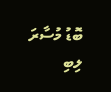ބޮޑު މުސާރަ ލިބި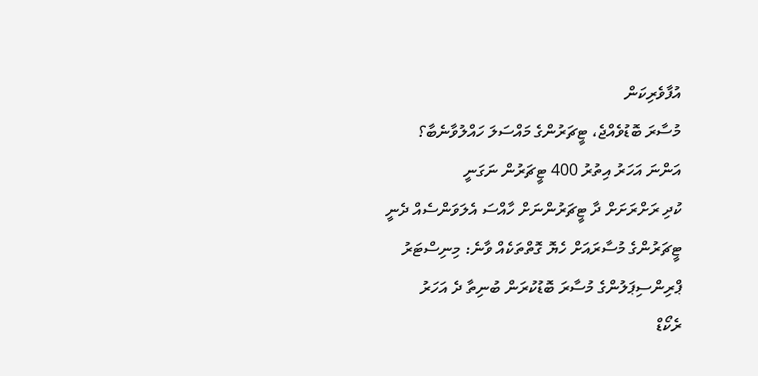އުފާވެރިކަން
މުސާރަ ބޮޑުވެއްޖެ، ޓީޗަރުންގެ މައްސަލަ ހައްލުވާނެބާ؟
އަންނަ އަހަރު އިތުރު 400 ޓީޗަރުން ނަގަނީ
ކުދި ރަށްރަށަށް ދާ ޓީޗަރުންނަށް ހާއްސަ އެލަވަންސެއް ދެނީ
ޓީޗަރުންގެ މުސާރައަށް ހެޔޮ ގޮތްތަކެއް ވާނެ: މިނިސްޓަރު
ޕްރިންސިޕަލުންގެ މުސާރަ ބޮޑުކުރަން ބުނިތާ ދެ އަހަރު
ރެކޯޑް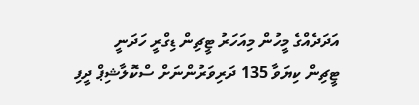އަދަދެއްގެ މީހުން މިއަހަރު ޓީޗިން ޑިގްރީ ހަދަނީ
ޓީޗިން ކިޔަވާ 135 ދަރިވަރުންނަށް ސްކޮލާޝިޕް ދީފި